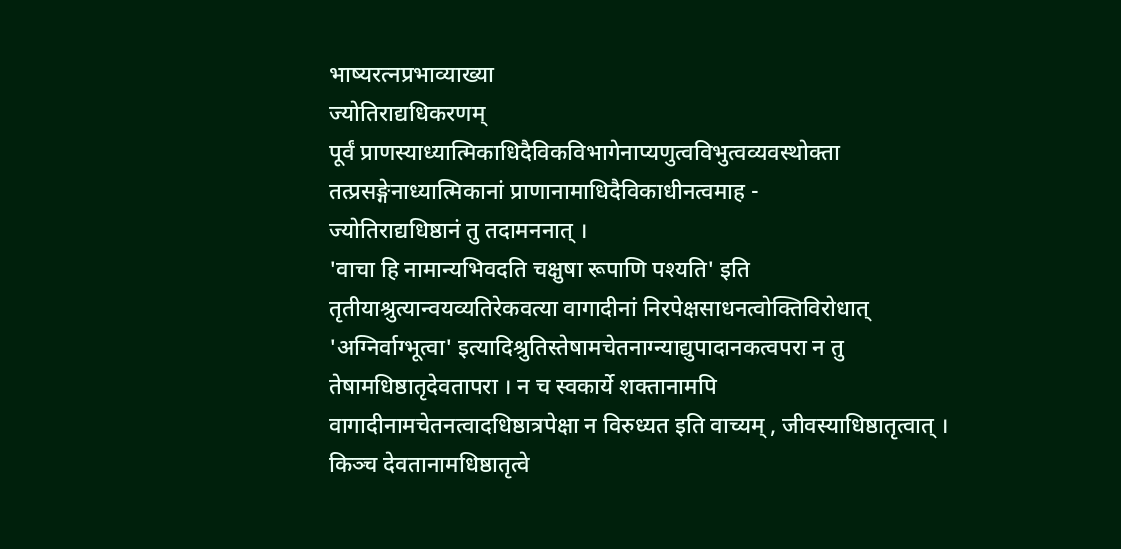भाष्यरत्नप्रभाव्याख्या
ज्योतिराद्यधिकरणम्
पूर्वं प्राणस्याध्यात्मिकाधिदैविकविभागेनाप्यणुत्वविभुत्वव्यवस्थोक्ता तत्प्रसङ्गेनाध्यात्मिकानां प्राणानामाधिदैविकाधीनत्वमाह -
ज्योतिराद्यधिष्ठानं तु तदामननात् ।
'वाचा हि नामान्यभिवदति चक्षुषा रूपाणि पश्यति' इति तृतीयाश्रुत्यान्वयव्यतिरेकवत्या वागादीनां निरपेक्षसाधनत्वोक्तिविरोधात् 'अग्निर्वाग्भूत्वा' इत्यादिश्रुतिस्तेषामचेतनाग्न्याद्युपादानकत्वपरा न तु तेषामधिष्ठातृदेवतापरा । न च स्वकार्ये शक्तानामपि वागादीनामचेतनत्वादधिष्ठात्रपेक्षा न विरुध्यत इति वाच्यम् , जीवस्याधिष्ठातृत्वात् । किञ्च देवतानामधिष्ठातृत्वे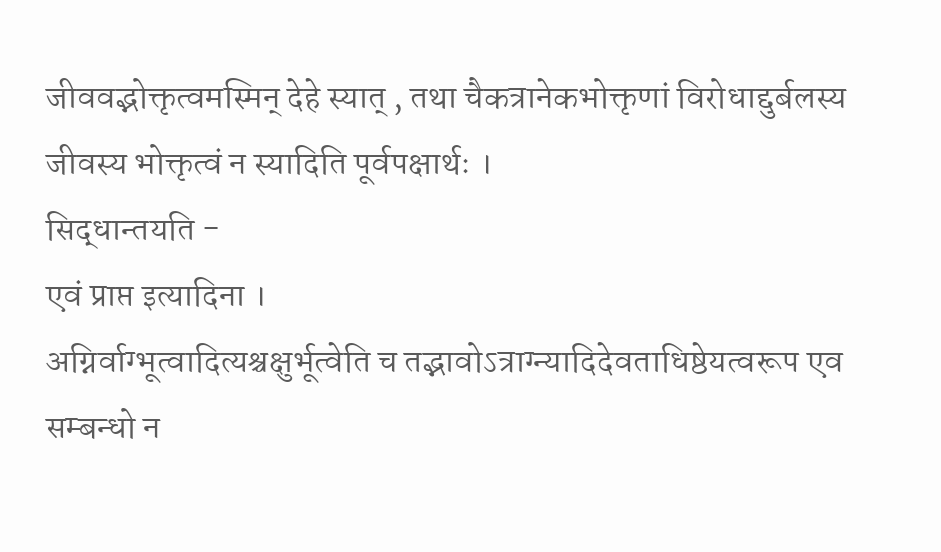जीववद्भोक्तृत्वमस्मिन् देहे स्यात् , तथा चैकत्रानेकभोक्तृणां विरोधाद्दुर्बलस्य जीवस्य भोक्तृत्वं न स्यादिति पूर्वपक्षार्थः ।
सिद्धान्तयति -
एवं प्राप्त इत्यादिना ।
अग्निर्वाग्भूत्वादित्यश्चक्षुर्भूत्वेति च तद्भावोऽत्राग्न्यादिदेवताधिष्ठेयत्वरूप एव सम्बन्धो न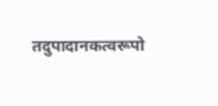तदुपादानकत्वरूपो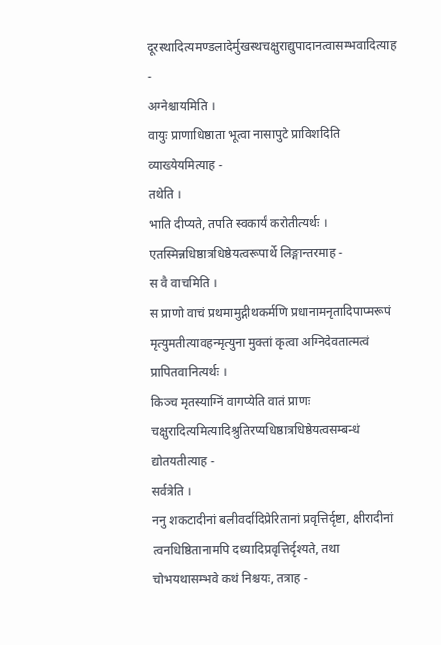दूरस्थादित्यमण्डलादेर्मुखस्थचक्षुराद्युपादानत्वासम्भवादित्याह -
अग्नेश्चायमिति ।
वायुः प्राणाधिष्ठाता भूत्वा नासापुटे प्राविशदिति व्याख्येयमित्याह -
तथेति ।
भाति दीप्यते, तपति स्वकार्यं करोतीत्यर्थः ।
एतस्मिन्नधिष्ठात्रधिष्ठेयत्वरूपार्थे लिङ्गान्तरमाह -
स वै वाचमिति ।
स प्राणो वाचं प्रथमामुद्गीथकर्मणि प्रधानामनृतादिपाप्मरूपं मृत्युमतीत्यावहन्मृत्युना मुक्तां कृत्वा अग्निदेवतात्मत्वं प्रापितवानित्यर्थः ।
किञ्च मृतस्याग्निं वागप्येति वातं प्राणः चक्षुरादित्यमित्यादिश्रुतिरप्यधिष्ठात्रधिष्ठेयत्वसम्बन्धं द्योतयतीत्याह -
सर्वत्रेति ।
ननु शकटादीनां बलीवर्दादिप्रेरितानां प्रवृत्तिर्दृष्टा, क्षीरादीनां त्वनधिष्ठितानामपि दध्यादिप्रवृत्तिर्दृश्यते, तथा चोभयथासम्भवे कथं निश्चयः, तत्राह -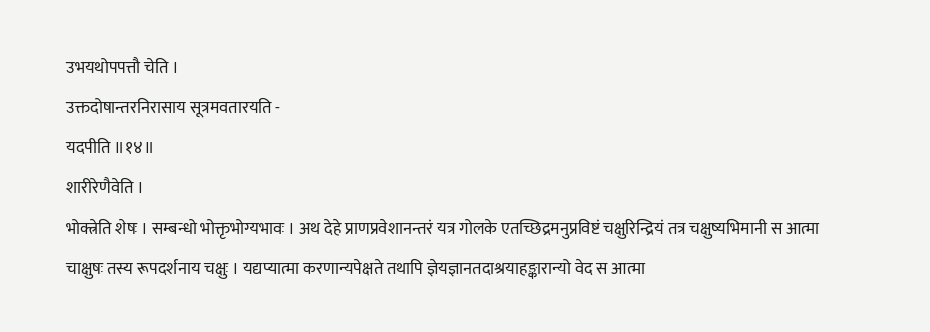उभयथोपपत्तौ चेति ।
उक्तदोषान्तरनिरासाय सूत्रमवतारयति -
यदपीति ॥१४॥
शारीरेणैवेति ।
भोक्त्रेति शेषः । सम्बन्धो भोक्तृभोग्यभावः । अथ देहे प्राणप्रवेशानन्तरं यत्र गोलके एतच्छिद्रमनुप्रविष्टं चक्षुरिन्द्रियं तत्र चक्षुष्यभिमानी स आत्मा चाक्षुषः तस्य रूपदर्शनाय चक्षुः । यद्यप्यात्मा करणान्यपेक्षते तथापि ज्ञेयज्ञानतदाश्रयाहङ्कारान्यो वेद स आत्मा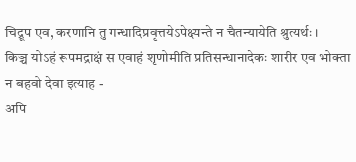चिद्रूप एव, करणानि तु गन्धादिप्रवृत्तयेऽपेक्ष्यन्ते न चैतन्यायेति श्रुत्यर्थः ।
किञ्च योऽहं रूपमद्राक्षं स एवाहं शृणोमीति प्रतिसन्धानादेकः शारीर एव भोक्ता न बहवो देवा इत्याह -
अपि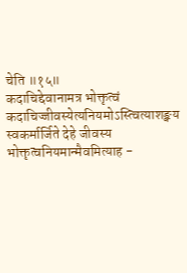चेति ॥१५॥
कदाचिद्देवानामत्र भोक्तृत्वं कदाचिज्जीवस्येत्यनियमोऽस्त्वित्याशङ्क्य स्वकर्मार्जिते देहे जीवस्य भोक्तृत्वनियमान्मैवमित्याह -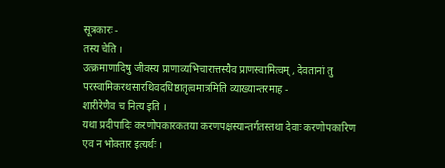सूत्रकारः -
तस्य चेति ।
उत्क्रमाणादिषु जीवस्य प्राणाव्यभिचारात्तस्यैव प्राणस्वामित्वम् , देवतानां तु परस्वामिकरथसारथिवदधिष्ठातृत्वमात्रमिति व्याख्यान्तरमाह -
शारीरेणैव च नित्य इति ।
यथा प्रदीपादिः करणोपकारकतया करणपक्षस्यान्तर्गतस्तथा देवाः करणोपकारिण एव न भोक्तार इत्यर्थः ।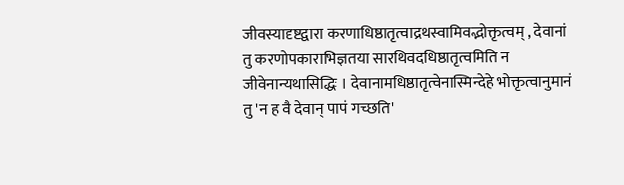जीवस्यादृष्टद्वारा करणाधिष्ठातृत्वाद्रथस्वामिवद्भोक्तृत्वम् , देवानां तु करणोपकाराभिज्ञतया सारथिवदधिष्ठातृत्वमिति न जीवेनान्यथासिद्धिः । देवानामधिष्ठातृत्वेनास्मिन्देहे भोक्तृत्वानुमानं तु 'न ह वै देवान् पापं गच्छति'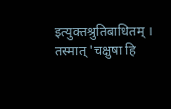इत्युक्तश्रुतिबाधितम् । तस्मात् 'चक्षुषा हि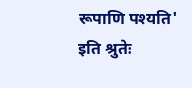रूपाणि पश्यति' इति श्रुतेः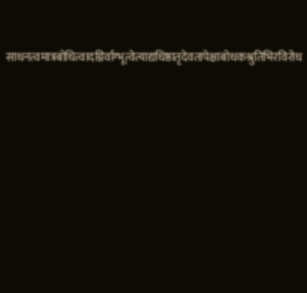साधनत्वमात्रबोधित्वादग्निर्वाग्भूत्वेत्याद्यधिष्ठातृदेवतापेक्षाबोधकश्रुतिभिरविरोध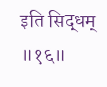इति सिद्धम् ॥१६॥